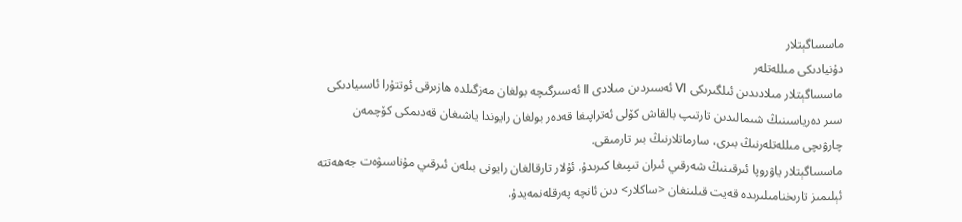ماسساگېتلار
دۇنيادىكى مىللەتلەر
ماسساگېتلار مىلادىدىن ئىلگىرىكى Ⅵ ئەسىردىن مىلادى Ⅱ ئەسىرگىچە بولغان مەزگىلدە ھازىرقى ئوتتۇرا ئاسىيادىكى سىر دەرياسىنىڭ شىمالىدىن تارتىپ بالقاش كۆلى ئەتراپىغا قەدەر بولغان رايوندا ياشىغان قەدىمكى كۆچمەن چارۋىچى مىللەتلەرنىڭ بىرى، سارماتلارنىڭ بىر تارمىقى.
ماسساگېتلار ياۋروپا ئىرقىنىڭ شەرقىي ئىران تىپىغا كىرىدۇ. ئۇلار تارقالغان رايونى بىلەن ئىرقىي مۇناسىۋەت جەھەتتە ئېلىمىز تارىخنامىلىرىدە قەيت قىلىنغان <ساكلار> دىن ئانچە پەرقلەنمەيدۇ.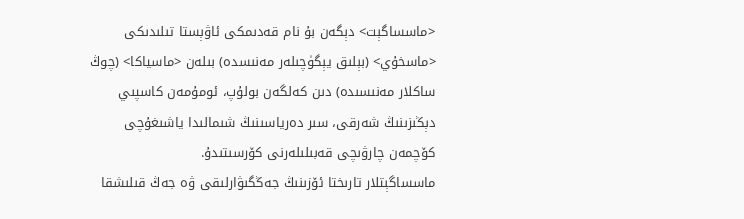<ماسساگېت> دېگەن بۇ نام قەدىمكى ئاۋېستا تىلىدىكى <ماسخۇي> (بېلىق يېگۈچىلەر مەنىسدە) بىلەن <ماسياكا> (چوڭ ساكلار مەنىسىدە) دىن كەلگەن بولۇپ، ئومۇمەن كاسپىي دېڭىزىنىڭ شەرقى، سىر دەرياسىنىڭ شىمالىدا ياشىغۇچى كۆچمەن چارۋىچى قەبىلىلەرنى كۆرسىتىدۇ.
ماسساگېتلار تارىختا ئۆزىنىڭ جەڭگىۋارلىقى ۋە جەڭ قىلىشقا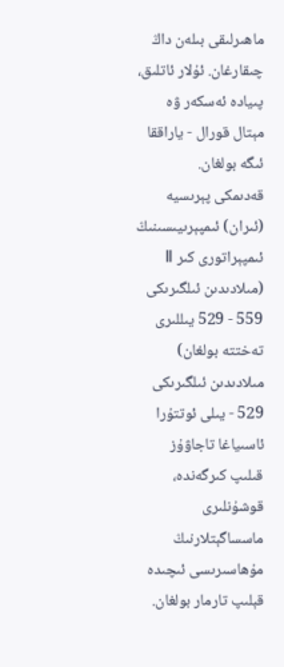ماھىرلىقى بىلەن داڭ چىقارغان. ئۇلار ئاتلىق، پىيادە ئەسكەر ۋە مېتال قورال - ياراققا ئىگە بولغان.
قەدىمكى پېرىسيە (ئىران) ئىمپېرىيىسىنىڭ ئىمپېراتورى كىر Ⅱ (مىلادىدىن ئىلگىرىكى 559 - 529 يىللىرى تەختتە بولغان) مىلادىدىن ئىلگىرىكى 529 - يىلى ئوتتۇرا ئاسىياغا تاجاۋۇز قىلىپ كىرگەندە، قوشۇنلىرى ماسساگېتلارنىڭ مۇھاسىرىسى ئىچىدە قېلىپ تارمار بولغان.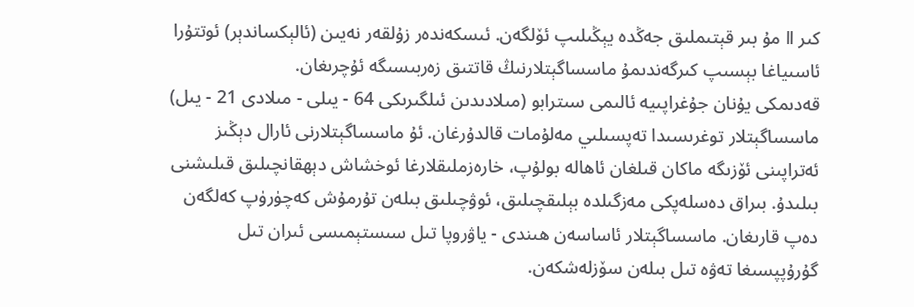كىر Ⅱ مۇ بىر قېتىملىق جەڭدە يېڭىلىپ ئۆلگەن. ئىسكەندەر زۇلقەر نەيىن (ئالېكساندېر) ئوتتۇرا ئاسىياغا بېسىپ كىرگەندىمۇ ماسساگېتلارنىڭ قاتتىق زەربىسىگە ئۇچرىغان.
قەدىمكى يۇنان جۇغراپىيە ئالىمى سىترابو (مىلادىدىن ئىلگىرىكى 64 - يىلى - مىلادى 21 - يىل) ماسساگېتلار توغرىسىدا تەپسىلىي مەلۇمات قالدۇرغان. ئۇ ماسساگېتلارنى ئارال دېڭىز ئەتراپىنى ئۆزىگە ماكان قىلغان ئاھالە بولۇپ، خارەزملىقلارغا ئوخشاش دېھقانچىلىق قىلىشنى بىلىدۇ. بىراق دەسلەپكى مەزگىلدە بېلىقچىلىق، ئوۋچىلىق بىلەن تۇرمۇش كەچۈرۈپ كەلگەن دەپ قارىغان. ماسساگېتلار ئاساسەن ھىندى - ياۋروپا تىل سىستېمىسى ئىران تىل گۇرۇپپسىغا تەۋە تىل بىلەن سۆزلەشكەن.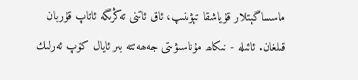ماسساگېتلار قۇياشقا تېۋىنىپ، ئاق ئاتنى تەڭرىگە ئاتاپ قۇربان قىلغان. ئائىلە - نىكاھ مۇناسىۋىتى جەھەتتە بىر ئايال كۆپ ئەرلىك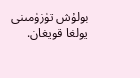بولۇش تۈزۈمىنى يولغا قويغان.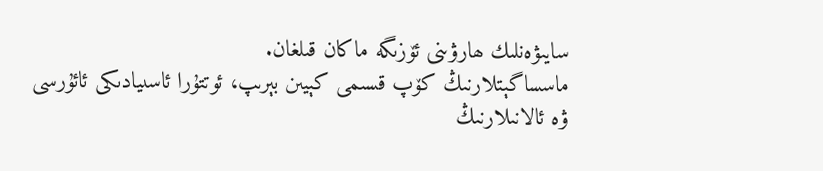سايىۋەنلىك ھارۋىنى ئۆزىگە ماكان قىلغان.
ماسساگېتلارنىڭ كۆپ قسىمى كېيىن بېرىپ، ئوتتۇرا ئاسىيادىكى ئائۇرسى ۋە ئالانىلارنىڭ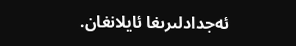ئەجدادلىرىغا ئايلانغان.